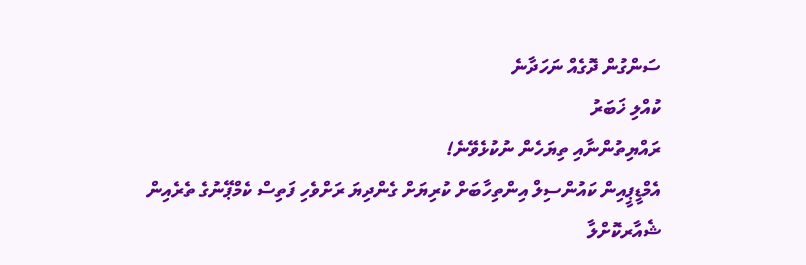ސަންގުން ދޮގެއް ނަހަދާނެ
ކުއްލި ޚަބަރު
ރައްޔިތުންނާއި ތިޔަހެން ނުކުޅެވޭނެ!
އެމްޑީޕީއިން ކައުންސިލް އިންތިހާބަށް ކުރިޔަށް ގެންދިޔަ ރަށްވެހި ފަތިސް ކެމްޕޭނުގެ ތެރެއިން
ޝެއާރކޮށްލާ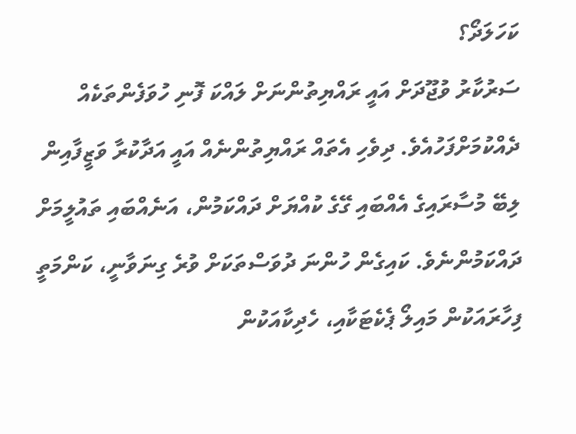ކަހަލަދޯ؟
ސަރުކާރު ވުޖޫދަށް އައީ ރައްޔިތުންނަށް ލައްކަ ފޮނި ހުވަފެންތަކެއް ދެއްކުމަށްފަހުއެވެ. ދިވެހި އެތައް ރައްޔިތުންނެއް އައީ އަދާކުރާ ވަޒީފާއިން ލިބޭ މުސާރައިގެ އެއްބައި ގޭގެ ކުއްޔަށް ދައްކަމުން، އަނެއްބައި ތައުލީމަށް ދައްކަމުންނެވެ. ކައިގެން ހުންނަ ދުވަސްތަކަށް ވުރެ ގިނަވާނީ، ކަންމަތީ ފިހާރައަކުން މައިލޯ ޕެކެޓަކާއި، ހެދިކާއަކުން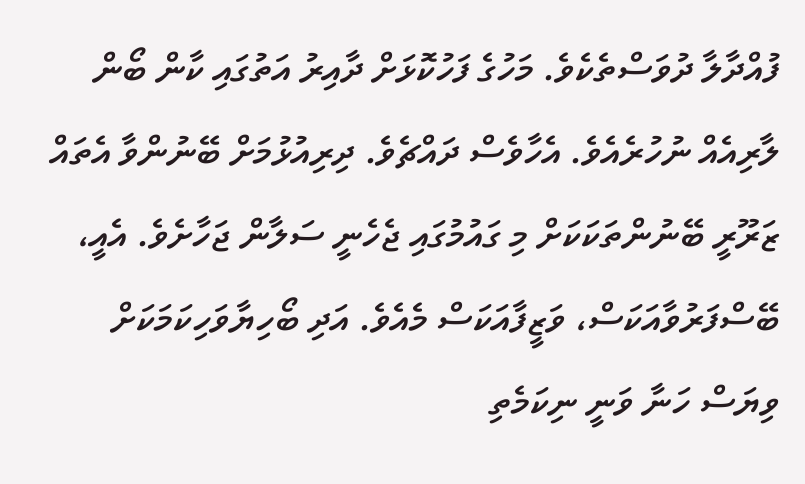ފުއްދާލާ ދުވަސްތެކެވެ. މަހުގެ ފަހުކޮޅަށް ދާއިރު އަތުގައި ކާން ބޯން ލާރިއެއް ނުހުރެއެވެ. އެހާވެސް ދައްޗެވެ. ދިރިއުޅުމަށް ބޭނުންވާ އެތައް ޒަރޫރީ ބޭނުންތަކަކަށް މި ގައުމުގައި ޖެހެނީ ސަލާން ޖަހާށެވެ. އެއީ، ބޭސްފަރުވާއަކަސް، ވަޒީފާއަކަސް މެއެވެ. އަދި ބޯހިޔާވަހިކަމަކަށް ވިޔަސް ހަނާ ވަނީ ނިކަމެތި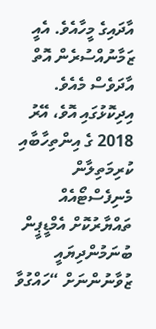އާދައިގެ މީހާއެވެ. އެއީ ޒަމާނުއްސުރެން އޮތް އާދަވެސް މެއެވެ.
އިދިކޮޅުގައި އޮވެ، އޭރު 2018 ގެ އިންތިހާބާއި ކުރިމަތިލާން މެނިފެސްޓޯއެއް ތައްޔާރުކޮށް އެމްޑީޕީން ބުނަމުންދިޔައީ ޒުވާނުންނަށް “ހައްގުވާ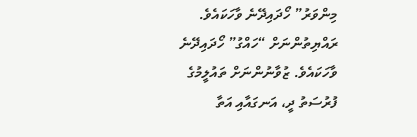މިންވަރު” ހޯދައިދޭނެ ވާހަކައެވެ. ރައްޔިތުންނަށް “ހައްގު” ހޯދައިދޭނެ ވާހަކައެވެ. ޒުވާނުންނަށް ތައުލީމުގެ ފުރުސަތު ދީ، އަނގައާއި އަތާ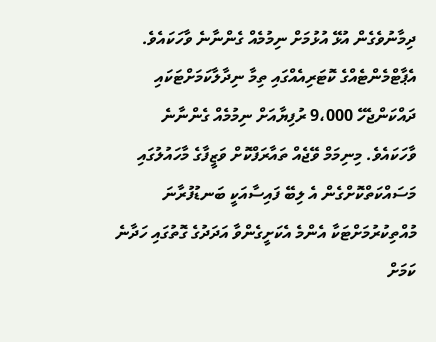ދިމާނުވެގެން އުޅޭ އުޅުމަށް ނިމުމެއް ގެންނާނެ ވާހަކައެވެ. އެޕާޓްމެންޓެއްގެ ކޮޓަރިއެއްގައި ތިމާ ނިދާލާކަމަށްޓަކައި ދައްކަންޖެހޭ 9،000 ރުފިޔާއަށް ނިމުމެއް ގެންނާނެ ވާހަކައެވެ. މިނިމަމް ވޭޖެއް ތައާރަފްކޮށް ވަޒީފާގެ މާހައުލުގައި މަސައްކަތްކޮށްގެން އެ ލިބޭ ފައިސާއަކީ ބަނޑުފުރާނަ މުއްތިކުރުމަށްޓަކާ އެންމެ އެކަށީގެންވާ އަދަދުގެ ގޮތުގައި ހަދާނެ ކަމަށް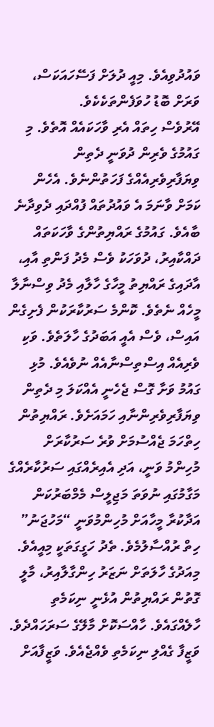ވައުދުވިއެވެ. މިއީ ދުލަށް ފަސޭހައަކަސް، ވަރަށް ބޮޑު ހުވަފެންތަކެކެވެ.
އޭރުވެސް ހިތައް އެރި ވާހަކައެއް އޮތެވެ. މި ގައުމުގެ ވެރިން ދުވަނީ ދެތިން ވިޔަފާރިވެރިއެއްގެ ފަހަތުންނެވެ. އެހެން ކަމަށް ވާނަމަ އެ ވައުދުތައް ފުއްދައި ދެވިދާނެ ބާއެވެ. ގައުމުގެ ރައްޔިތުންގެ ވާހަކަތައް ދައްކާއިރު، ދުވަހަކު ވެސް މެދު ފަންތި އާއި، އާދައިގެ ރައްޔިތު މީހާގެ ހާލާއި މެދު ވިސްނާލާ މީހެއް ނެތެވެ. ކޮންމެ ސަރުކާރަކުން ފެށިގެން އައިސް، ވެސް އެއީ އަބަދުގެ ހާލަތެވެ. ވަކި ވެރިއެއް އިސްތިސްނާއެއް ނުވެއެވެ. މުޅި ގައުމު ވަށާ ގޮސް ޖެހެނީ އެއްކަލަ މި ދެތިން ވިޔަފާރިވެރިންނާއި ހަމައަށެވެ. ރައްޔިތުން ހިތްހަމަ ޖެއްސުމަށް ވުރެ ސަރުކާރަށް މުހިންމު ވަނީ، އަދި އެއިރެއްގައި ސަރުކާރެއްގެ މަގާމުގައި ނުވަތަ މަޖިލީސް މެމްބަރުކަން އަދާކުރާ މީހާއަށް މުހިންމުވަނީ “މަހުޖަނު” ހިތް ރުއްސާލުމެވެ. ތެދު ހަގީގަތަކީ މިއީއެވެ.
މިއަދުގެ ހާލަތަށް ނަޒަރު ހިންގާލާއިރު، މާލީ ގޮތުން ރައްޔިތުން އުޅެނީ ނިކަމެތި ހާލެއްގައެވެ. ހާއްސަކޮށް މާލޭގެ ސަރަހައްދެވެ. ވަޒީފާ ގެއްލި ނިކަމެތި ވެއްޖެއެވެ. ވަޒީފާއަށް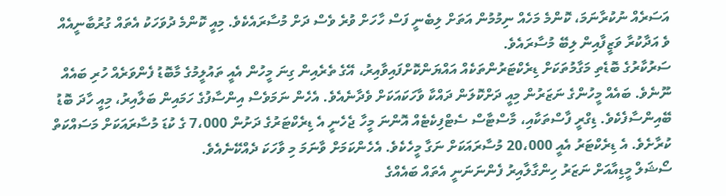އަސަރެއް ނުކުރާނަމަ، ކޮންމެ މަހެއް ނިމުމުން އަތަށް ލިބެނީ ފަސް ހާހަށް ވުރެ ވެސް ދަށް މުސާރައެކެވެ. މިއީ ކޮންމެ ދުވަހަކު އެތައް ގުރުބާނީއެއް ވެ އަދާކުރާ ވަޒީފާއިން ލިބޭ މުސާރައެވެ.
ސަރުކާރުގެ ބޮޑެތި މަގާމުތަކަށް ޑިރެކްޓަރުންތަކެއް އައްޔަންކޮށްފައިވާއިރު، އޭގެ ތެރެއިން ގިނަ މީހުން އެއީ ތައުލީމުގެ މާބޮޑު ފެންވަރެއް ހުރި ބައެއް ނޫނެވެ. ބައެއް މީހުންގެ ނަޒަރުން މިއީ ދަށްކޮލަން ދައްކާ ވާހަކައަކަށް ވެދާނެއެވެ. އެހެން ނަމަވެސް އިންސާފުގެ ހަމައިން ބަލާއިރު، މިއީ ހާދަ ބޮޑު ބޭއިންސާފެކެވެ. ޑިގްރީ ފާސްތަކާއި، މާސްޓާސް ސެޓްފިކެޓެއް އޮންނަ މީހާ ޖެހެނީ އެ ޑިރެކްޓަރުގެ ދަށުން 7،000 ގެ ކުޑަ މުސާރައަކަށް މަސައްކަތް ކުރާށެވެ. އެ ޑިރެކްޓަރު އެއީ 20،000 މުސާރައަކަށް ނަގާ މީހެކެވެ. އެހެންކަމަށް ވާނަމަ މި ވާހަކަ ދެއްކޭނެއެވެ.
ސޯޝަލް މީޑިއާއަށް ނަޒަރު ހިންގާލާއިރު ފެންނަނަނީ އެތައް ބައެއްގެ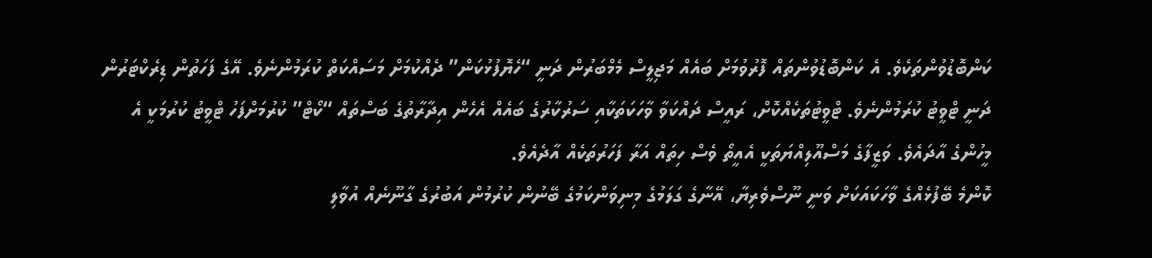ކަންބޮޑުވުންތަކެވެ. އެ ކަންބޮޑުވުންތައް ފޮރުވުމަށް ބައެއް މަޖިލީސް މެމްބަރުން ދަނީ “ހެޔޮފުޅުކަން” ދެއްކުމަށް މަސައްކަތް ކުރަމުންނެވެ. އޭގެ ފަހަތުން ޑިރެކްޓަރުން ދަނީ ޓްވީޓު ކުރަމުންނެވެ. ޓްވީޓުތަކެއްކޮށް، ރައީސް ދައްކަވާ ވާހަކަތަކާއި ސަރުކާރުގެ ބައެއް އެހެން އިދާރާތުގެ ބަސްތައް “ކޯޓް” ކުރުމަށްފަހު ޓްވީޓު ކުރުމަކީ އެ މީހުންގެ އާދައެވެ. ވަޒީފާގެ މަސްއޫލިއްޔަތަކީ އެއީތޯ ވެސް ހިތައް އަރާ ފަހަރުތަކެއް އާދެއެވެ.
ކޮންމެ ބޭފުޅެއްގެ ވާހަކައަކަށް ވަނީ ނޫސްވެރިޔާ، އޭނާގެ ގަލަމުގެ މިނިވަންކަމުގެ ބޭނުން ކުރުމުން އަބުރުގެ ގާނޫނެއް އުވާލި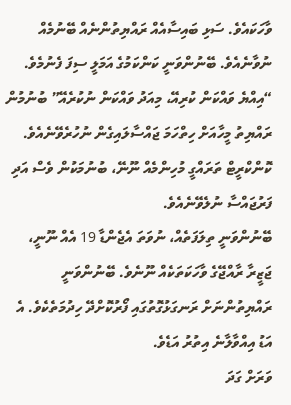ވާހަކައެވެ. ސަޅި ބައިސާއެއް ރައްޔިތުންނެއް ބޭނުމެއް ނުވާނެއެވެ. ބޭނުންވަނީ ކަންކަމުގެ އަމަލީ ސިފަ ފެނުމެވެ. “އިއްޔެ ވައްކަން ކުރިއޭ، މިއަދު ވައްކަން ނުކުރެއޭ” ބުނުމުން ރައްޔިތު މީހާއަށް ހިތްހަމަ ޖައްސާލައިގެން ނުހުރެވޭނެއެވެ. ކޮންކްރީޓް ތަރައްގީ މުހިންމެއް ނޫނޭ، ބުނުމަކުން ވެސް އަދި ފަރުޖައްސާ ނުލެވޭނެއެވެ.
ބޭނުންވަނީ ތިލަފަތެއް، ނުވަތަ އެޖެންޑާ 19 އެއް ނޫނީ، ޖަޒީރާ ރާއްޖޭގެ ވާހަކަތަކެއް ނޫނެވެ. ބޭނުންވަނީ ރައްޔިތުންނަށް ރަނގަޅުގޮތުގައި ފޯރުކޮށްދޭ ހިދުމަތެކެވެ. އެ އަޑު އިއްވާލާނެ އިތުރު އަޑެވެ.
ވަރަށް ގަދަ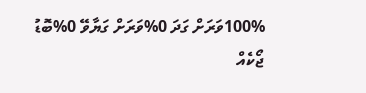100%ވަރަށް ގަދަ 0%ވަރަށް ގަޔާވޭ 0%ބޮޑު ޖޯކެއް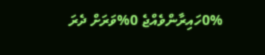0%ހައިރާންވެއްޖެ 0%ވަރަށް ދެރަ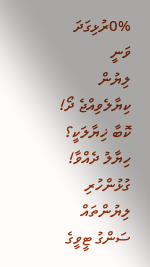0%ރުޅިގަދަ ވަނީ
ލިޔުން ކިޔާލެވިއްޖެ ދޯ! ކޮބާ ޚިޔާލަކީ؟
ހިޔާލު ދެއްވާ!
ގުޅުންހުރި ލިޔުންތައް
ސަންގު ޓީވީގެ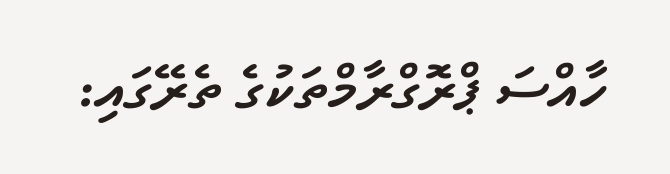ހާއްސަ ޕްރޮގްރާމްތަކުގެ ތެރޭގައި: